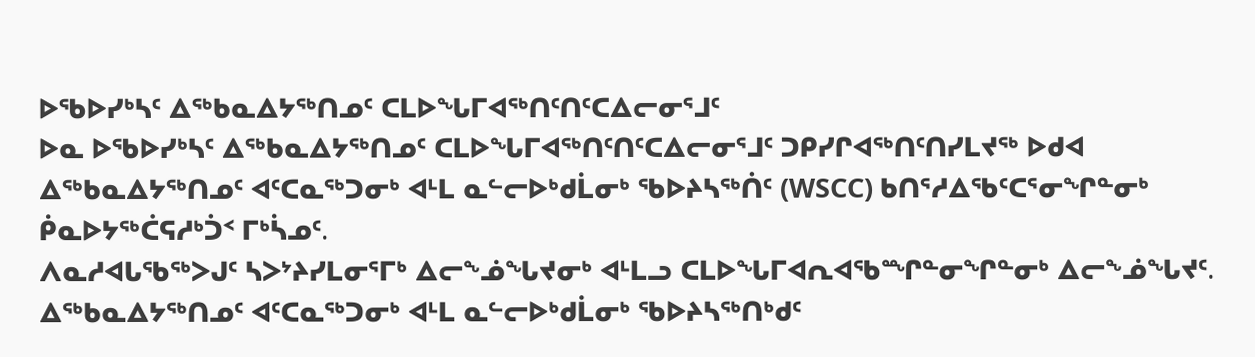ᐅᖃᐅᓯᒃᓴᑦ ᐃᖅᑲᓇᐃᔭᖅᑎᓄᑦ ᑕᒪᐅᖓᒥᐊᖅᑎᑦᑎᑦᑕᐃᓕᓂᕐᒧᑦ
ᐅᓇ ᐅᖃᐅᓯᒃᓴᑦ ᐃᖅᑲᓇᐃᔭᖅᑎᓄᑦ ᑕᒪᐅᖓᒥᐊᖅᑎᑦᑎᑦᑕᐃᓕᓂᕐᒧᑦ ᑐᑭᓯᒋᐊᖅᑎᑦᑎᓯᒪᔪᖅ ᐅᑯᐊ ᐃᖅᑲᓇᐃᔭᖅᑎᓄᑦ ᐊᑦᑕᓇᖅᑐᓂᒃ ᐊᒻᒪ ᓇᓪᓕᐅᒃᑯᒫᓂᒃ ᖃᐅᔨᓴᖅᑏᑦ (WSCC) ᑲᑎᕐᓱᐃᖃᑦᑕᕐᓂᖏᓐᓂᒃ ᑮᓇᐅᔭᖅᑖᕋᓱᒃᑑᑉ ᒥᒃᓵᓄᑦ.
ᐱᓇᓱᐊᒐᖃᖅᐳᒍᑦ ᓴᐳᔾᔨᓯᒪᓂᕐᒥᒃ ᐃᓕᖕᓅᖓᔪᓂᒃ ᐊᒻᒪᓗ ᑕᒪᐅᖓᒥᐊᕆᐊᖃᙱᓐᓂᖏᓐᓂᒃ ᐃᓕᖕᓅᖓᔪᑦ. ᐃᖅᑲᓇᐃᔭᖅᑎᓄᑦ ᐊᑦᑕᓇᖅᑐᓂᒃ ᐊᒻᒪ ᓇᓪᓕᐅᒃᑯᒫᓂᒃ ᖃᐅᔨᓴᖅᑎᒃᑯᑦ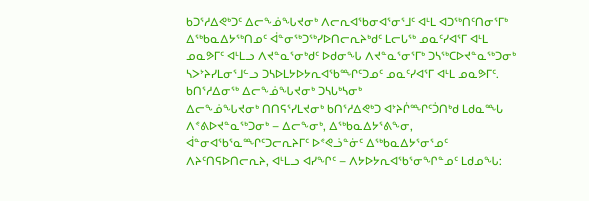ᑲᑐᕐᓱᐃᕙᒃᑐᑦ ᐃᓕᖕᓅᖓᔪᓂᒃ ᐱᓕᕆᐊᖃᓂᐊᕐᓂᕐᒧᑦ ᐊᒻᒪ ᐊᑐᖅᑎᑦᑎᓂᕐᒥᒃ ᐃᖅᑲᓇᐃᔭᖅᑎᓄᑦ ᐋᓐᓂᖅᑐᖅᓯᐅᑎᓕᕆᔨᒃᑯᑦ ᒪᓕᒐᖅ ᓄᓇᑦᓯᐊᕐᒥ ᐊᒻᒪ ᓄᓇᕗᒥᑦ ᐊᒻᒪᓗ ᐱᔪᓐᓇᕐᓂᒃᑯᑦ ᐅᑯᓂᖓ ᐱᔪᓐᓇᕐᓂᕐᒥᒃ ᑐᓴᖅᑕᐅᔪᓐᓇᖅᑐᓂᒃ ᓴᐳᔾᔨᓯᒪᓂᕐᒧᓪᓗ ᑐᓴᐅᒪᔭᐅᔭᕆᐊᖃᙱᑦᑐᓄᑦ ᓄᓇᑦᓯᐊᕐᒥ ᐊᒻᒪ ᓄᓇᕗᒥᑦ.
ᑲᑎᕐᓱᐃᓂᖅ ᐃᓕᖕᓅᖓᔪᓂᒃ ᑐᓴᒐᒃᓴᓂᒃ
ᐃᓕᖕᓅᖓᔪᓂᒃ ᑎᑎᕋᕐᓯᒪᔪᓂᒃ ᑲᑎᕐᓱᐃᕙᒃᑐ ᐊᔾᔨᒌᙱᑦᑑᑎᒃᑯ ᒪᑯᓇᙵ ᐱᕝᕕᐅᔪᓐᓇᖅᑐᓂᒃ – ᐃᓕᖕᓂᒃ, ᐃᖅᑲᓇᐃᔭᕐᕕᖕᓂ, ᐋᓐᓂᐊᖃᕐᓇᙱᑦᑐᓕᕆᔨᒥᑦ ᐅᕝᕙᓘᓐᓃᑦ ᐃᖅᑲᓇᐃᔭᕐᓂᕐᓄᑦ ᐱᔨᑦᑎᕋᐅᑎᓕᕆᔨ, ᐊᒻᒪᓗ ᐊᓯᖏᑦ – ᐱᔭᐅᔭᕆᐊᖃᕐᓂᖏᓐᓄᑦ ᒪᑯᓄᖓ: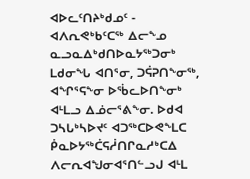ᐊᐅᓚᑦᑎᔨᒃᑯᓄᑦ - ᐊᐱᕆᕙᒃᑲᑦᑕᖅ ᐃᓕᖕᓄ ᓇᓗᓇᐃᒃᑯᑎᐅᓇᔭᖅᑐᓂᒃ ᒪᑯᓂᖓ ᐊᑎᕐᓂ, ᑐᕌᕈᑎᖕᓂᖅ, ᐊᖏᕐᕋᖕᓂ ᐅᖄᓚᐅᑎᖕᓂᒃ ᐊᒻᒪᓗ ᐃᓅᓕᕐᕕᖕᓂ. ᐅᑯᐊ ᑐᓴᒐᒃᓴᐅᔪᑦ ᐊᑐᖅᑕᐅᕙᖕᒪᑕ ᑮᓇᐅᔭᖅᑖᕋᓲᑎᒋᓇᓱᒃᑕᐃ ᐱᓕᕆᐊᖑᓂᐊᕐᑎᓪᓗᒍ ᐊᒻᒪ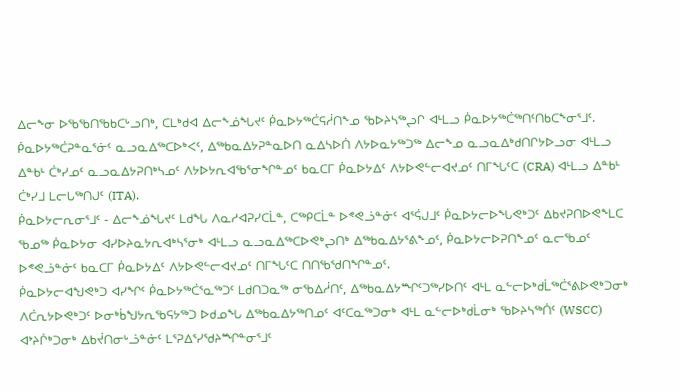ᐃᓕᖕᓂ ᐅᖃᖃᑎᖃᑲᑕᒡᓗᑎᒃ, ᑕᒪᒃᑯᐊ ᐃᓕᖕᓅᖓᔪᑦ ᑮᓇᐅᔭᖅᑖᕋᓲᑎᖕᓄ ᖃᐅᔨᓴᖅᖢᒋ ᐊᒻᒪᓗ ᑮᓇᐅᔭᖅᑖᖅᑎᑦᑎᑲᑕᖕᓂᕐᒧᑦ.
ᑮᓇᐅᔭᖅᑖᕈᓐᓇᕐᓃᑦ ᓇᓗᓇᐃᖅᑕᐅᒃᐸᑦ, ᐃᖅᑲᓇᐃᔭᕈᓐᓇᐅᑎ ᓇᐃᓴᐅᑏ ᐱᔭᐅᓇᔭᖅᑐᖅ ᐃᓕᖕᓄ ᓇᓗᓇᐃᒃᑯᑎᒋᔭᐅᓗᓂ ᐊᒻᒪᓗ ᐃᓐᑲᒻ ᑖᒃᓯᓄᑦ ᓇᓗᓇᐃᔭᕈᑎᒃᓴᓄᑦ ᐱᔭᐅᔭᕆᐊᖃᕐᓂᖏᓐᓄᑦ ᑲᓇᑕᒥ ᑮᓇᐅᔭᐃᑦ ᐱᔭᐅᕙᓪᓕᐊᔪᓄᑦ ᑎᒥᖓᑦᑕ (CRA) ᐊᒻᒪᓗ ᐃᓐᑲᒻ ᑖᒃᓯᒧ ᒪᓕᒐᖅᑎᒍᑦ (ITA).
ᑮᓇᐅᔭᓕᕆᓂᕐᒧᑦ - ᐃᓕᖕᓅᖓᔪᑦ ᒪᑯᖓ ᐱᓇᓱᐊᕈᓯᑕᒫᓐ, ᑕᖅᑭᑕᒫᓐ ᐅᕝᕙᓘᓐᓃᑦ ᐊᕐᕌᒍᒧᑦ ᑮᓇᐅᔭᓕᐅᖓᕙᒃᑐᑦ ᐃᑲᔪᕈᑎᐅᕙᖕᒪᑕ ᖃᓄᖅ ᑮᓇᐅᔭᓂ ᐊᓯᐅᔨᓇᔭᕆᐊᒃᓴᕐᓂᒃ ᐊᒻᒪᓗ ᓇᓗᓇᐃᖅᑕᐅᕙᒃᖢᑎᒃ ᐃᖅᑲᓇᐃᔭᕐᕕᖕᓄᑦ, ᑮᓇᐅᔭᓕᐅᕈᑎᖕᓄᑦ ᓇᓕᖃᓄᑦ ᐅᕝᕙᓘᓐᓃᑦ ᑲᓇᑕᒥ ᑮᓇᐅᔭᐃᑦ ᐱᔭᐅᕙᓪᓕᐊᔪᓄᑦ ᑎᒥᖓᑦᑕ ᑎᑎᖃᖁᑎᖏᓐᓄᑦ.
ᑮᓇᐅᔭᓕᐊᖑᕙᒃᑐ ᐊᓯᖏᑦ ᑮᓇᐅᔭᖅᑖᕐᓇᖅᑐᑦ ᒪᑯᑎᑐᓇᖅ ᓂᖃᐃᓲᑎᑦ, ᐃᖅᑲᓇᐃᔭᙱᑦᑐᖅᓯᐅᑎᑦ ᐊᒻᒪ ᓇᓪᓕᐅᒃᑯᒫᖅᑖᕐᕕᐅᕙᒃᑐᓂᒃ ᐱᑖᕆᔭᐅᕙᒃᑐᑦ ᐅᓂᒃᑳᖑᔭᕆᖃᕋᔭᖅᑐ ᐅᑯᓄᖓ ᐃᖅᑲᓇᐃᔭᖅᑎᓄᑦ ᐊᑦᑕᓇᖅᑐᓂᒃ ᐊᒻᒪ ᓇᓪᓕᐅᒃᑯᒫᓂᒃ ᖃᐅᔨᓴᖅᑏᑦ (WSCC) ᐊᔾᔨᒌᒃᑐᓂᒃ ᐃᑲᔫᑎᓂᒡᓘᓐᓃᑦ ᒪᕐᕈᐃᕐᓯᖁᔨᙱᓐᓂᕐᒧᑦ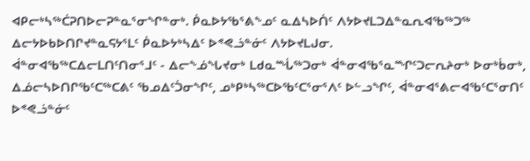ᐊᑭᓕᒃᓴᖅᑖᕈᑎᐅᓕᕈᓐᓇᕐᓂᖏᓐᓂᒃ. ᑮᓇᐅᔭᖃᕐᕕᖕᓄᑦ ᓇᐃᓴᐅᑏᑦ ᐱᔭᐅᔪᒪᑐᐃᓐᓇᕆᐊᖃᖅᑐᖅ ᐃᓕᔭᐅᑲᐅᑎᒋᔪᓐᓇᕋᔭᕐᒪᑦ ᑮᓇᐅᔭᒃᓴᐃᑦ ᐅᕝᕙᓘᓐᓃᑦ ᐱᔭᐅᔪᒪᒍᓂ.
ᐋᓐᓂᐊᖃᖅᑕᐃᓕᒪᑎᑦᑎᓂᕐᒧᑦ - ᐃᓕᖕᓅᖓᔪᓂᒃ ᒪᑯᓇᙶᖅᑐᓂᒃ ᐋᓐᓂᐊᖃᕐᓇᙱᑦᑐᓕᕆᔨᓂᒃ ᐅᓂᒃᑳᓂᒃ, ᐃᓅᓕᓴᐅᑎᒋᖃᑦᑕᖅᑕᕕᑦ ᖃᓄᐃᑦᑑᓂᖏᑦ, ᓄᒃᑭᒃᓴᖅᑕᐅᖃᑦᑕᕐᓂᕐᐱᑦ ᐅᓪᓗᖏᑦ, ᐋᓐᓂᐊᕐᕕᓕᐊᖃᑦᑕᕐᓂᑎᑦ ᐅᕝᕙᓘᓐᓃᑦ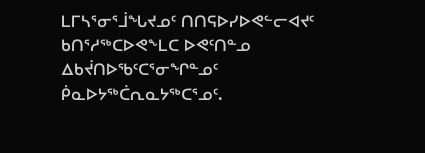ᒪᒥᓴᕐᓂᕐᒨᖓᔪᓄᑦ ᑎᑎᕋᐅᓯᐅᕙᓪᓕᐊᔪᑦ ᑲᑎᕐᓱᖅᑕᐅᕙᖕᒪᑕ ᐅᕙᑦᑎᓐᓄ ᐃᑲᔫᑎᐅᖃᑦᑕᕐᓂᖏᓐᓄᑦ ᑮᓇᐅᔭᖅᑖᕆᓇᔭᖅᑕᕐᓄᑦ.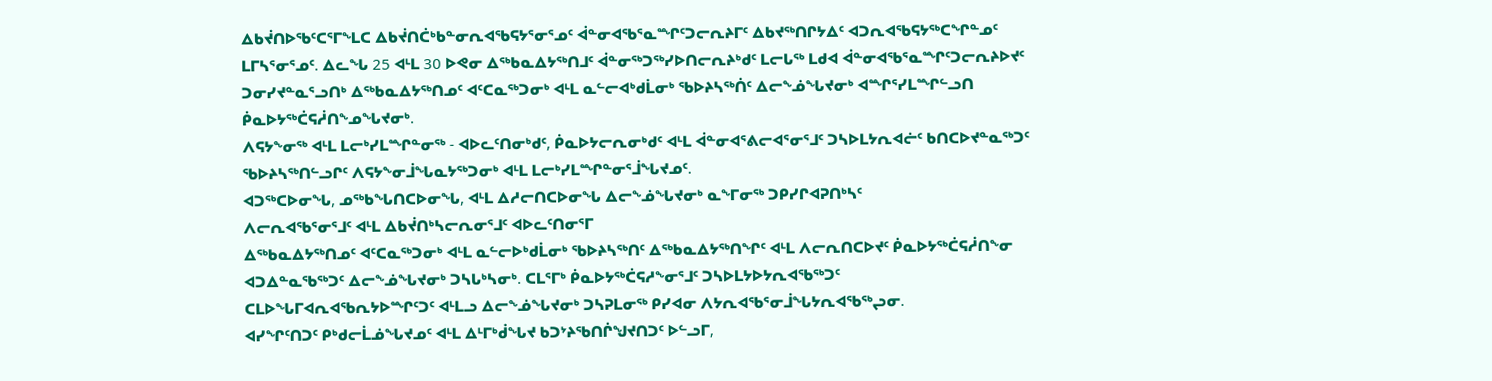ᐃᑲᔫᑎᐅᖃᑦᑕᕐᒥᖕᒪᑕ ᐃᑲᔫᑎᑖᒃᑲᓐᓂᕆᐊᖃᕋᔭᕐᓂᕐᓄᑦ ᐋᓐᓂᐊᖃᕐᓇᙱᑦᑐᓕᕆᔨᒥᑦ ᐃᑲᔪᖅᑎᒋᔭᐃᑦ ᐊᑐᕆᐊᖃᕋᔭᖅᑕᖏᓐᓄᑦ ᒪᒥᓴᕐᓂᕐᓄᑦ. ᐃᓚᖓ 25 ᐊᒻᒪ 30 ᐅᕙᓂ ᐃᖅᑲᓇᐃᔭᖅᑎᒧᑦ ᐋᓐᓂᖅᑐᖅᓯᐅᑎᓕᕆᔨᒃᑯᑦ ᒪᓕᒐᖅ ᒪᑯᐊ ᐋᓐᓂᐊᖃᕐᓇᙱᑦᑐᓕᕆᔨᐅᔪᑦ ᑐᓂᓯᔪᓐᓇᕐᓗᑎᒃ ᐃᖅᑲᓇᐃᔭᖅᑎᓄᑦ ᐊᑦᑕᓇᖅᑐᓂᒃ ᐊᒻᒪ ᓇᓪᓕᐊᒃᑯᒫᓂᒃ ᖃᐅᔨᓴᖅᑏᑦ ᐃᓕᖕᓅᖓᔪᓂᒃ ᐊᙱᕐᓯᒪᙱᓪᓗᑎ ᑮᓇᐅᔭᖅᑖᕋᓲᑎᖕᓄᖓᔪᓂᒃ.
ᐱᕋᔭᖕᓂᖅ ᐊᒻᒪ ᒪᓕᒃᓯᒪᙱᓐᓂᖅ - ᐊᐅᓚᑦᑎᓂᒃᑯᑦ, ᑮᓇᐅᔭᓕᕆᓂᒃᑯᑦ ᐊᒻᒪ ᐋᓐᓂᐊᕐᕕᓕᐊᕐᓂᕐᒧᑦ ᑐᓴᐅᒪᔭᕆᐊᓖᑦ ᑲᑎᑕᐅᔪᓐᓇᖅᑐᑦ ᖃᐅᔨᓴᖅᑎᓪᓗᒋᑦ ᐱᕋᔭᖕᓂᒨᖓᓇᔭᖅᑐᓂᒃ ᐊᒻᒪ ᒪᓕᒃᓯᒪᙱᓐᓂᕐᒨᖓᔪᓄᑦ.
ᐊᑐᖅᑕᐅᓂᖓ, ᓄᖅᑲᖓᑎᑕᐅᓂᖓ, ᐊᒻᒪ ᐃᓱᓕᑎᑕᐅᓂᖓ ᐃᓕᖕᓅᖓᔪᓂᒃ ᓇᖕᒥᓂᖅ ᑐᑭᓯᒋᐊᕈᑎᒃᓴᑦ
ᐱᓕᕆᐊᖃᕐᓂᕐᒧᑦ ᐊᒻᒪ ᐃᑲᔫᑎᒃᓴᓕᕆᓂᕐᒧᑦ ᐊᐅᓚᑦᑎᓂᕐᒥ
ᐃᖅᑲᓇᐃᔭᖅᑎᓄᑦ ᐊᑦᑕᓇᖅᑐᓂᒃ ᐊᒻᒪ ᓇᓪᓕᐅᒃᑯᒫᓂᒃ ᖃᐅᔨᓴᖅᑎᑦ ᐃᖅᑲᓇᐃᔭᖅᑎᖏᑦ ᐊᒻᒪ ᐱᓕᕆᑎᑕᐅᔪᑦ ᑮᓇᐅᔭᖅᑖᕋᓲᑎᖕᓂ ᐊᑐᐃᓐᓇᖃᖅᑐᑦ ᐃᓕᖕᓅᖓᔪᓂᒃ ᑐᓴᒐᒃᓴᓂᒃ. ᑕᒪᕐᒥᒃ ᑮᓇᐅᔭᖅᑖᕋᓱᖕᓂᕐᒧᑦ ᑐᓴᐅᒪᔭᐅᔭᕆᐊᖃᖅᑐᑦ ᑕᒪᐅᖓᒥᐊᕆᐊᖃᕆᔭᐅᙱᑦᑐᑦ ᐊᒻᒪᓗ ᐃᓕᖕᓅᖓᔪᓂᒃ ᑐᓴᕈᒪᓂᖅ ᑭᓯᐊᓂ ᐱᔭᕆᐊᖃᕐᓂᒨᖓᔭᕆᐊᖃᖅᖢᓂ.
ᐊᓯᖏᑦᑎᑐᑦ ᑭᒃᑯᓕᒫᓅᖓᔪᓄᑦ ᐊᒻᒪ ᐃᒻᒥᒃᑰᖓᔪ ᑲᑐᔾᔨᖃᑎᒌᖑᔪᑎᑐᑦ ᐅᓪᓗᒥ,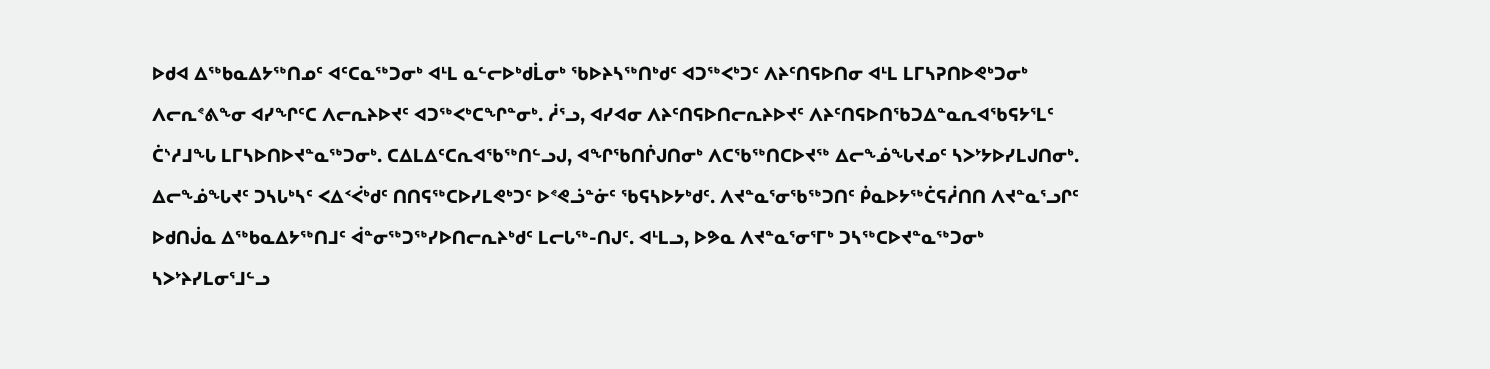ᐅᑯᐊ ᐃᖅᑲᓇᐃᔭᖅᑎᓄᑦ ᐊᑦᑕᓇᖅᑐᓂᒃ ᐊᒻᒪ ᓇᓪᓕᐅᒃᑯᒫᓂᒃ ᖃᐅᔨᓴᖅᑎᒃᑯᑦ ᐊᑐᖅᐸᒃᑐᑦ ᐱᔨᑦᑎᕋᐅᑎᓂ ᐊᒻᒪ ᒪᒥᓴᕈᑎᐅᕙᒃᑐᓂᒃ ᐱᓕᕆᕝᕕᖕᓂ ᐊᓯᖏᑦᑕ ᐱᓕᕆᔨᐅᔪᑦ ᐊᑐᖅᐸᒃᑕᖏᓐᓂᒃ. ᓲᕐᓗ, ᐊᓯᐊᓂ ᐱᔨᑦᑎᕋᐅᑎᓕᕆᔨᐅᔪᑦ ᐱᔨᑦᑎᕋᐅᑎᖃᑐᐃᓐᓇᕆᐊᖃᕋᔭᕐᒪᑦ ᑖᔅᓱᒧᖓ ᒪᒥᓴᐅᑎᐅᔪᓐᓇᖅᑐᓂᒃ. ᑕᐃᒪᐃᑦᑕᕆᐊᖃᖅᑎᓪᓗᒍ, ᐊᖏᖃᑎᒌᒍᑎᓂᒃ ᐱᑕᖃᖅᑎᑕᐅᔪᖅ ᐃᓕᖕᓅᖓᔪᓄᑦ ᓴᐳᔾᔭᐅᓯᒪᒍᑎᓂᒃ.
ᐃᓕᖕᓅᖓᔪᑦ ᑐᓴᒐᒃᓴᑦ ᐸᐃᑉᐹᒃᑯᑦ ᑎᑎᕋᖅᑕᐅᓯᒪᕙᒃᑐᑦ ᐅᕝᕙᓘᓐᓃᑦ ᖃᕋᓴᐅᔭᒃᑯᑦ. ᐱᔪᓐᓇᕐᓂᖃᖅᑐᑎᑦ ᑮᓇᐅᔭᖅᑖᕋᓲᑎᑎ ᐱᔪᓐᓇᕐᓗᒋᑦ ᐅᑯᑎᒎᓇ ᐃᖅᑲᓇᐃᔭᖅᑎᒧᑦ ᐋᓐᓂᖅᑐᖅᓯᐅᑎᓕᕆᔨᒃᑯᑦ ᒪᓕᒐᖅ-ᑎᒍᑦ. ᐊᒻᒪᓗ, ᐅᕗᓇ ᐱᔪᓐᓇᕐᓂᕐᒥᒃ ᑐᓴᖅᑕᐅᔪᓐᓇᖅᑐᓂᒃ ᓴᐳᔾᔨᓯᒪᓂᕐᒧᓪᓗ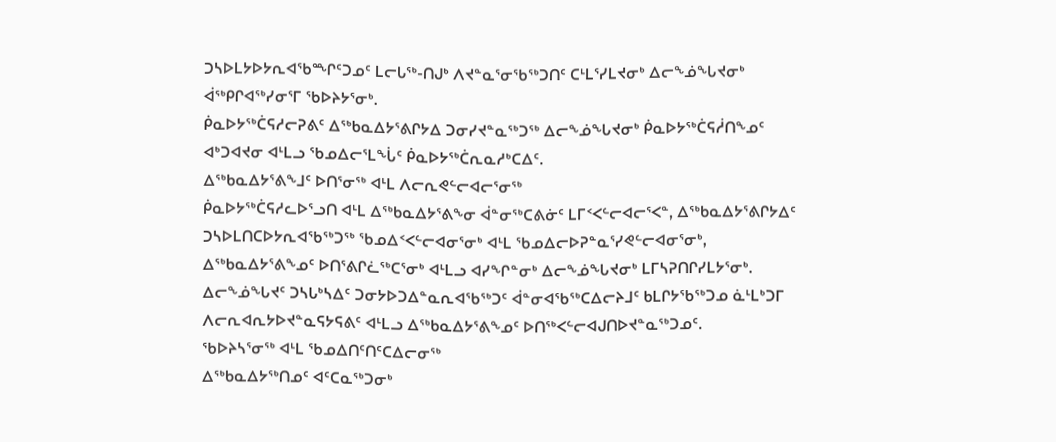ᑐᓴᐅᒪᔭᐅᔭᕆᐊᖃᙱᑦᑐᓄᑦ ᒪᓕᒐᖅ-ᑎᒍᒃ ᐱᔪᓐᓇᕐᓂᖃᖅᑐᑎᑦ ᑕᒻᒪᕐᓯᒪᔪᓂᒃ ᐃᓕᖕᓅᖓᔪᓂᒃ ᐋᖅᑭᒋᐊᖅᓯᓂᕐᒥ ᖃᐅᔨᔭᕐᓂᒃ.
ᑮᓇᐅᔭᖅᑖᕋᓱᓕᕈᕕᑦ ᐃᖅᑲᓇᐃᔭᕐᕕᒋᔭᐃ ᑐᓂᓯᔪᓐᓇᖅᑐᖅ ᐃᓕᖕᓅᖓᔪᓂᒃ ᑮᓇᐅᔭᖅᑖᕋᓲᑎᖕᓄᑦ ᐊᒃᑐᐊᔪᓂ ᐊᒻᒪᓗ ᖃᓄᐃᓕᕐᒪᖔᑦ ᑮᓇᐅᔭᖅᑖᕆᓇᓱᒃᑕᐃᑦ.
ᐃᖅᑲᓇᐃᔭᕐᕕᖕᒧᑦ ᐅᑎᕐᓂᖅ ᐊᒻᒪ ᐱᓕᕆᕙᓪᓕᐊᓕᕐᓂᖅ
ᑮᓇᐅᔭᖅᑖᕋᓱᓚᐅᕐᓗᑎ ᐊᒻᒪ ᐃᖅᑲᓇᐃᔭᕐᕕᖕᓂ ᐋᓐᓂᖅᑕᕕᓃᑦ ᒪᒥᑉᐸᓪᓕᐊᓕᕐᐸᓐ, ᐃᖅᑲᓇᐃᔭᕐᕕᒋᔭᐃᑦ ᑐᓴᐅᒪᑎᑕᐅᔭᕆᐊᖃᖅᑐᖅ ᖃᓄᐃᑉᐸᓪᓕᐊᓂᕐᓂᒃ ᐊᒻᒪ ᖃᓄᐃᓕᐅᕈᓐᓇᕐᓯᕙᓪᓕᐊᓂᕐᓂᒃ, ᐃᖅᑲᓇᐃᔭᕐᕕᖕᓄᑦ ᐅᑎᕐᕕᒋᓛᖅᑕᕐᓂᒃ ᐊᒻᒪᓗ ᐊᓯᖏᓐᓂᒃ ᐃᓕᖕᓅᖓᔪᓂᒃ ᒪᒥᓴᕈᑎᒋᓯᒪᔭᕐᓂᒃ.
ᐃᓕᖕᓅᖓᔪᑦ ᑐᓴᒐᒃᓴᐃᑦ ᑐᓂᔭᐅᑐᐃᓐᓇᕆᐊᖃᖅᑐᑦ ᐋᓐᓂᐊᖃᖅᑕᐃᓕᔨᒧᑦ ᑲᒪᒋᔭᖃᖅᑐᓄ ᓈᒻᒪᒃᑐᒥ ᐱᓕᕆᐊᕆᔭᐅᔪᓐᓇᕋᔭᕋᕕᑦ ᐊᒻᒪᓗ ᐃᖅᑲᓇᐃᔭᕐᕕᖕᓄᑦ ᐅᑎᖅᐸᓪᓕᐊᒍᑎᐅᔪᓐᓇᖅᑐᓄᑦ.
ᖃᐅᔨᓴᕐᓂᖅ ᐊᒻᒪ ᖃᓄᐃᑎᑦᑎᑦᑕᐃᓕᓂᖅ
ᐃᖅᑲᓇᐃᔭᖅᑎᓄᑦ ᐊᑦᑕᓇᖅᑐᓂᒃ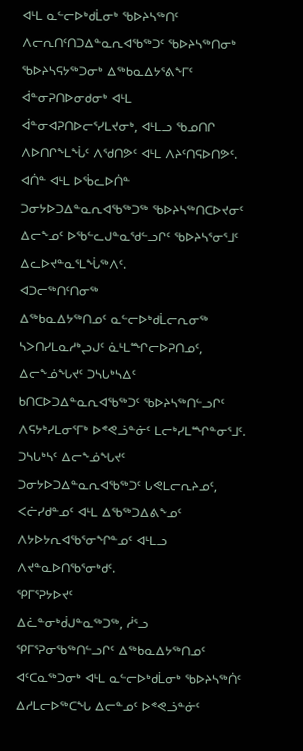ᐊᒻᒪ ᓇᓪᓕᐅᒃᑯᒫᓂᒃ ᖃᐅᔨᓴᖅᑎᑦ ᐱᓕᕆᑎᑦᑎᑐᐃᓐᓇᕆᐊᖃᖅᑐᑦ ᖃᐅᔨᓴᖅᑎᓂᒃ ᖃᐅᔨᓴᕋᔭᖅᑐᓂᒃ ᐃᖅᑲᓇᐃᔭᕐᕕᖕᒥᑦ ᐋᓐᓂᕈᑎᐅᓂᑯᓂᒃ ᐊᒻᒪ ᐋᓐᓂᐊᕈᑎᐅᓕᕐᓯᒪᔪᓂᒃ, ᐊᒻᒪᓗ ᖃᓄᑎᒋ ᐱᐅᑎᒋᖕᒪᖔᑦ ᐱᖁᑎᕗᑦ ᐊᒻᒪ ᐱᔨᑦᑎᕋᐅᑎᕗᑦ. ᐊᑏᓐ ᐊᒻᒪ ᐅᖄᓚᐅᑏᓐ ᑐᓂᔭᐅᑐᐃᓐᓇᕆᐊᖃᖅᑐᖅ ᖃᐅᔨᓴᖅᑎᑕᐅᔪᓂᑦ ᐃᓕᖕᓄᑦ ᐅᖃᓪᓚᒍᓐᓇᖁᓪᓗᒋᑦ ᖃᐅᔨᓴᕐᓂᕐᒧᑦ ᐃᓚᐅᔪᓐᓇᕐᒪᖔᖅᐱᑦ.
ᐊᑐᓕᖅᑎᑦᑎᓂᖅ
ᐃᖅᑲᓇᐃᔭᖅᑎᓄᑦ ᓇᓪᓕᐅᒃᑯᒫᓕᕆᓂᖅ ᓴᐳᑎᓯᒪᓇᓱᒃᖢᒍᑦ ᓈᒻᒪᙱᓕᐅᕈᑎᓄᑦ, ᐃᓕᖕᓅᖓᔪᑦ ᑐᓴᒐᒃᓴᐃᑦ ᑲᑎᑕᐅᑐᐃᓐᓇᕆᐊᖃᖅᑐᑦ ᖃᐅᔨᓴᖅᑎᓪᓗᒋᑦ ᐱᕋᔭᒃᓯᒪᓂᕐᒥᒃ ᐅᕝᕙᓘᓐᓃᑦ ᒪᓕᒃᓯᒪᙱᓐᓂᕐᒧᑦ. ᑐᓴᒐᒃᓴᑦ ᐃᓕᖕᓅᖓᔪᑦ ᑐᓂᔭᐅᑐᐃᓐᓇᕆᐊᖃᖅᑐᑦ ᒐᕙᒪᓕᕆᔨᓄᑦ, ᐸᓖᓯᑯᓐᓄᑦ ᐊᒻᒪ ᐃᖃᖅᑐᐃᕕᖕᓄᑦ ᐱᔭᐅᔭᕆᐊᖃᕐᓂᖏᓐᓄᑦ ᐊᒻᒪᓗ ᐱᔪᓐᓇᐅᑎᖃᕐᓂᒃᑯᑦ.
ᕿᒥᕐᕈᔭᐅᔪᑦ
ᐃᓛᓐᓂᒃᑰᒍᓐᓇᖅᑐᖅ, ᓲᕐᓗ ᕿᒥᕐᕈᓂᖃᖅᑎᓪᓗᒋᑦ ᐃᖅᑲᓇᐃᔭᖅᑎᓄᑦ ᐊᑦᑕᓇᖅᑐᓂᒃ ᐊᒻᒪ ᓇᓪᓕᐅᒃᑯᒫᓂᒃ ᖃᐅᔨᓴᖅᑏᑦ ᐃᓱᒪᓕᐅᖅᑕᖓ ᐃᓕᓐᓄᑦ ᐅᕝᕙᓘᓐᓃᑦ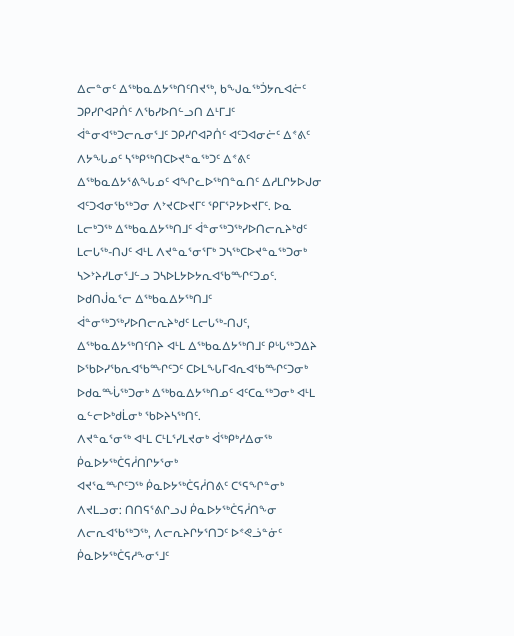ᐃᓕᓐᓂᑦ ᐃᖅᑲᓇᐃᔭᖅᑎᑦᑎᔪᖅ, ᑲᖑᓇᖅᑑᔭᕆᐊᓖᑦ ᑐᑭᓯᒋᐊᕈᑏᑦ ᐱᖃᓯᐅᑎᓪᓗᑎ ᐃᒻᒥᒧᑦ ᐋᓐᓂᐊᖅᑐᓕᕆᓂᕐᒧᑦ ᑐᑭᓯᒋᐊᕈᑏᑦ ᐊᑦᑐᐊᓂᓖᑦ ᐃᕝᕕᑦ ᐱᔭᖓᓄᑦ ᓴᖅᑭᖅᑎᑕᐅᔪᓐᓇᖅᑐᑦ ᐃᕝᕕᑦ ᐃᖅᑲᓇᐃᔭᕐᕕᖓᓄᑦ ᐊᖏᓚᐅᖅᑎᓐᓇᑎᑦ ᐃᓱᒪᒋᔭᐅᒍᓂ ᐊᑦᑐᐊᓂᖃᖅᑐᓂ ᐱᔾᔪᑕᐅᔪᒥᑦ ᕿᒥᕐᕈᔭᐅᔪᒥᑦ. ᐅᓇ ᒪᓕᒃᑐᖅ ᐃᖅᑲᓇᐃᔭᖅᑎᒧᑦ ᐋᓐᓂᖅᑐᖅᓯᐅᑎᓕᕆᔨᒃᑯᑦ ᒪᓕᒐᖅ-ᑎᒍᑦ ᐊᒻᒪ ᐱᔪᓐᓇᕐᓂᕐᒥᒃ ᑐᓴᖅᑕᐅᔪᓐᓇᖅᑐᓂᒃ ᓴᐳᔾᔨᓯᒪᓂᕐᒧᓪᓗ ᑐᓴᐅᒪᔭᐅᔭᕆᐊᖃᙱᑦᑐᓄᑦ.
ᐅᑯᑎᒎᓇᕐᓕ ᐃᖅᑲᓇᐃᔭᖅᑎᒧᑦ ᐋᓐᓂᖅᑐᖅᓯᐅᑎᓕᕆᔨᒃᑯᑦ ᒪᓕᒐᖅ-ᑎᒍᑦ, ᐃᖅᑲᓇᐃᔭᖅᑎᑦᑎᔨ ᐊᒻᒪ ᐃᖅᑲᓇᐃᔭᖅᑎᒧᑦ ᑭᒡᒐᖅᑐᐃᔨ ᐅᖃᐅᓯᖃᕆᐊᖃᙱᑦᑐᑦ ᑕᐅᒪᖓᒥᐊᕆᐊᖃᙱᑦᑐᓂᒃ ᐅᑯᓇᙶᖅᑐᓂᒃ ᐃᖅᑲᓇᐃᔭᖅᑎᓄᑦ ᐊᑦᑕᓇᖅᑐᓂᒃ ᐊᒻᒪ ᓇᓪᓕᐅᒃᑯᒫᓂᒃ ᖃᐅᔨᓴᖅᑎᑦ.
ᐱᔪᓐᓇᕐᓂᖅ ᐊᒻᒪ ᑕᒻᒪᕐᓯᒪᔪᓂᒃ ᐋᖅᑭᒃᓱᐃᓂᖅ ᑮᓇᐅᔭᖅᑖᕋᓲᑎᒋᔭᕐᓂᒃ
ᐊᔪᕐᓇᙱᑦᑐᖅ ᑮᓇᐅᔭᖅᑖᕋᓲᑎᕕᑦ ᑕᕐᕋᖏᓐᓂᒃ ᐱᔪᒪᓗᓂ: ᑎᑎᕋᕐᕕᒋᓗᒍ ᑮᓇᐅᔭᖅᑖᕋᓲᑎᖕᓂ ᐱᓕᕆᐊᖃᖅᑐᖅ, ᐱᓕᕆᔨᒋᔭᕐᑎᑐᑦ ᐅᕝᕙᓘᓐᓃᑦ ᑮᓇᐅᔭᖅᑖᕋᓱᖕᓂᕐᒧᑦ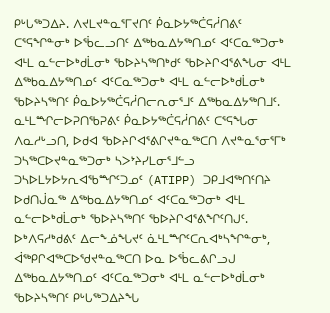ᑭᒡᒐᖅᑐᐃᔨ. ᐱᔪᒪᔪᓐᓇᕐᒥᔪᑎᑦ ᑮᓇᐅᔭᖅᑖᕋᓲᑎᕕᑦ ᑕᕐᕋᖏᓐᓂᒃ ᐅᖄᓚᓗᑎᑦ ᐃᖅᑲᓇᐃᔭᖅᑎᓄᑦ ᐊᑦᑕᓇᖅᑐᓂᒃ ᐊᒻᒪ ᓇᓪᓕᐅᒃᑯᒫᓂᒃ ᖃᐅᔨᓴᖅᑎᒃᑯᑦ ᖃᐅᔨᒋᐊᕐᕕᖓᓂ ᐊᒻᒪ ᐃᖅᑲᓇᐃᔭᖅᑎᓄᑦ ᐊᑦᑕᓇᖅᑐᓂᒃ ᐊᒻᒪ ᓇᓪᓕᐅᒃᑯᒫᓂᒃ ᖃᐅᔨᓴᖅᑎᑦ ᑮᓇᐅᔭᖅᑖᕋᓲᑎᓕᕆᓂᕐᒧᑦ ᐃᖅᑲᓇᐃᔭᖅᑎᒧᑦ.
ᓇᒻᒪᙱᓕᐅᕈᑎᖃᕈᕕᑦ ᑮᓇᐅᔭᖅᑖᕋᓲᑎᕕᑦ ᑕᕐᕋᖓᓂ ᐱᓇᓱᒡᓗᑎ, ᐅᑯᐊ ᖃᐅᔨᒋᐊᕐᕕᒋᔪᓐᓇᖅᑕᑎ ᐱᔪᓐᓇᕐᓂᕐᒥᒃ ᑐᓴᖅᑕᐅᔪᓐᓇᖅᑐᓂᒃ ᓴᐳᔾᔨᓯᒪᓂᕐᒧᓪᓗ ᑐᓴᐅᒪᔭᐅᔭᕆᐊᖃᙱᑦᑐᓄᑦ (ATIPP) ᑐᑭᒧᐊᖅᑎᑦᑎᔨ ᐅᑯᑎᒎᓇᖅ ᐃᖅᑲᓇᐃᔭᖅᑎᓄᑦ ᐊᑦᑕᓇᖅᑐᓂᒃ ᐊᒻᒪ ᓇᓪᓕᐅᒃᑯᒫᓂᒃ ᖃᐅᔨᓴᖅᑎᑦ ᖃᐅᔨᒋᐊᕐᕕᖏᑦᑎᒍᑦ.
ᐅᒃᐱᕋᓱᒃᑯᕕᑦ ᐃᓕᖕᓅᖓᔪᑦ ᓈᒻᒪᙱᑦᑕᕆᐊᒃᓴᖏᓐᓂᒃ, ᐋᖅᑭᒋᐊᖅᑕᐅᖁᔪᓐᓇᖅᑕᑎ ᐅᓇ ᐅᖄᓚᕕᒋᓗᒍ ᐃᖅᑲᓇᐃᔭᖅᑎᓄᑦ ᐊᑦᑕᓇᖅᑐᓂᒃ ᐊᒻᒪ ᓇᓪᓕᐅᒃᑯᒫᓂᒃ ᖃᐅᔨᓴᖅᑎᑦ ᑭᒡᒐᖅᑐᐃᔨᖓ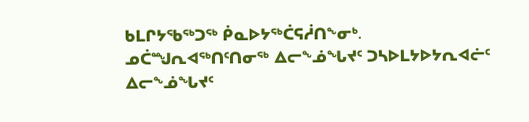ᑲᒪᒋᔭᖃᖅᑐᖅ ᑮᓇᐅᔭᖅᑖᕋᓲᑎᖕᓂᒃ.
ᓄᑖᙳᕆᐊᖅᑎᑦᑎᓂᖅ ᐃᓕᖕᓅᖓᔪᑦ ᑐᓴᐅᒪᔭᐅᔭᕆᐊᓖᑦ
ᐃᓕᖕᓅᖓᔪᑦ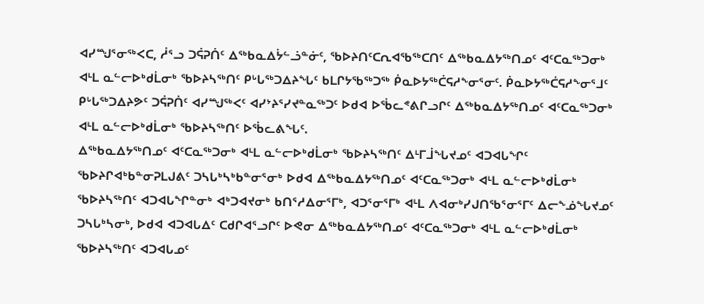ᐊᓯᙳᕐᓂᖅᐸᑕ, ᓲᕐᓗ ᑐᕌᕈᑏᑦ ᐃᖅᑲᓇᐃᔮᓪᓘᓐᓃᑦ, ᖃᐅᔨᑎᑦᑕᕆᐊᖃᖅᑕᑎᑦ ᐃᖅᑲᓇᐃᔭᖅᑎᓄᑦ ᐊᑦᑕᓇᖅᑐᓂᒃ ᐊᒻᒪ ᓇᓪᓕᐅᒃᑯᒫᓂᒃ ᖃᐅᔨᓴᖅᑎᑦ ᑭᒡᒐᖅᑐᐃᔨᖓᑦ ᑲᒪᒋᔭᖃᖅᑐᖅ ᑮᓇᐅᔭᖅᑖᕋᓱᖕᓂᕐᓂᑦ. ᑮᓇᐅᔭᖅᑖᕋᓱᖕᓂᕐᒧᑦ ᑭᒡᒐᖅᑐᐃᔨᕗᑦ ᑐᕌᕈᑏᑦ ᐊᓯᙳᖅᐸᑦ ᐊᓯᔾᔨᕐᓯᔪᓐᓇᖅᑐᑦ ᐅᑯᐊ ᐅᖄᓚᕝᕕᒋᓗᒋᑦ ᐃᖅᑲᓇᐃᔭᖅᑎᓄᑦ ᐊᑦᑕᓇᖅᑐᓂᒃ ᐊᒻᒪ ᓇᓪᓕᐅᒃᑯᒫᓂᒃ ᖃᐅᔨᓴᖅᑎᑦ ᐅᖄᓚᕕᖓᑦ.
ᐃᖅᑲᓇᐃᔭᖅᑎᓄᑦ ᐊᑦᑕᓇᖅᑐᓂᒃ ᐊᒻᒪ ᓇᓪᓕᐅᒃᑯᒫᓂᒃ ᖃᐅᔨᓴᖅᑎᑦ ᐃᒻᒥᒨᖓᔪᓄᑦ ᐊᑐᐊᒐᖏᑦ
ᖃᐅᔨᒋᐊᒃᑲᓐᓂᕈᒪᒍᕕᑦ ᑐᓴᒐᒃᓴᒃᑲᓐᓂᕐᓂᒃ ᐅᑯᐊ ᐃᖅᑲᓇᐃᔭᖅᑎᓄᑦ ᐊᑦᑕᓇᖅᑐᓂᒃ ᐊᒻᒪ ᓇᓪᓕᐅᒃᑯᒫᓂᒃ ᖃᐅᔨᓴᖅᑎᑦ ᐊᑐᐊᒐᖏᓐᓂᒃ ᐊᒃᑐᐊᔪᓂᒃ ᑲᑎᕐᓱᐃᓂᕐᒥᒃ, ᐊᑐᕐᓂᕐᒥᒃ ᐊᒻᒪ ᐱᐊᓂᒃᓯᒍᑎᖃᕐᓂᕐᒥᑦ ᐃᓕᖕᓅᖓᔪᓄᑦ ᑐᓴᒐᒃᓴᓂᒃ, ᐅᑯᐊ ᐊᑐᐊᒐᐃᑦ ᑕᑯᒋᐊᕐᓗᒋᑦ ᐅᕙᓂ ᐃᖅᑲᓇᐃᔭᖅᑎᓄᑦ ᐊᑦᑕᓇᖅᑐᓂᒃ ᐊᒻᒪ ᓇᓪᓕᐅᒃᑯᒫᓂᒃ ᖃᐅᔨᓴᖅᑎᑦ ᐊᑐᐊᒐᓄᑦ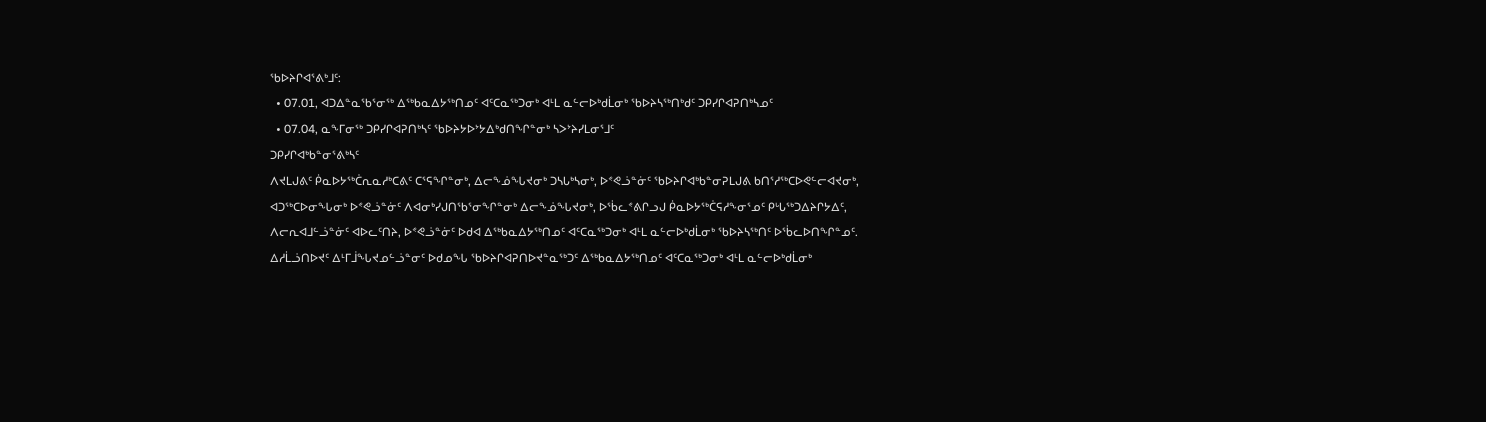ᖃᐅᔨᒋᐊᕐᕕᒃᒧᑦ:
  • 07.01, ᐊᑐᐃᓐᓇᖃᕐᓂᖅ ᐃᖅᑲᓇᐃᔭᖅᑎᓄᑦ ᐊᑦᑕᓇᖅᑐᓂᒃ ᐊᒻᒪ ᓇᓪᓕᐅᒃᑯᒫᓂᒃ ᖃᐅᔨᓴᖅᑎᒃᑯᑦ ᑐᑭᓯᒋᐊᕈᑎᒃᓴᓄᑦ
  • 07.04, ᓇᖕᒥᓂᖅ ᑐᑭᓯᒋᐊᕈᑎᒃᓴᑦ ᖃᐅᔨᔭᐅᔾᔭᐃᒃᑯᑎᖏᓐᓂᒃ ᓴᐳᔾᔨᓯᒪᓂᕐᒧᑦ
ᑐᑭᓯᒋᐊᒃᑲᓐᓂᕐᕕᒃᓴᑦ
ᐱᔪᒪᒍᕕᑦ ᑮᓇᐅᔭᖅᑖᕆᓇᓱᒃᑕᕕᑦ ᑕᕐᕋᖏᓐᓂᒃ, ᐃᓕᖕᓅᖓᔪᓂᒃ ᑐᓴᒐᒃᓴᓂᒃ, ᐅᕝᕙᓘᓐᓃᑦ ᖃᐅᔨᒋᐊᒃᑲᓐᓂᕈᒪᒍᕕ ᑲᑎᕐᓱᖅᑕᐅᕙᓪᓕᐊᔪᓂᒃ, ᐊᑐᖅᑕᐅᓂᖓᓂᒃ ᐅᕝᕙᓘᓐᓃᑦ ᐱᐊᓂᒃᓯᒍᑎᖃᕐᓂᖏᓐᓂᒃ ᐃᓕᖕᓅᖓᔪᓂᒃ, ᐅᖄᓚᕝᕕᒋᓗᒍ ᑮᓇᐅᔭᖅᑖᕋᓱᖕᓂᕐᓄᑦ ᑭᒡᒐᖅᑐᐃᔨᒋᔭᐃᑦ, ᐱᓕᕆᐊᒧᓪᓘᓐᓃᑦ ᐊᐅᓚᑦᑎᔨ, ᐅᕝᕙᓘᓐᓃᑦ ᐅᑯᐊ ᐃᖅᑲᓇᐃᔭᖅᑎᓄᑦ ᐊᑦᑕᓇᖅᑐᓂᒃ ᐊᒻᒪ ᓇᓪᓕᐅᒃᑯᒫᓂᒃ ᖃᐅᔨᓴᖅᑎᑦ ᐅᖄᓚᐅᑎᖏᓐᓄᑦ.
ᐃᓱᒫᓘᑎᐅᔪᑦ ᐃᒻᒥᒨᖓᔪᓄᓪᓘᓐᓂᑦ ᐅᑯᓄᖓ ᖃᐅᔨᒋᐊᕈᑎᐅᔪᓐᓇᖅᑐᑦ ᐃᖅᑲᓇᐃᔭᖅᑎᓄᑦ ᐊᑦᑕᓇᖅᑐᓂᒃ ᐊᒻᒪ ᓇᓪᓕᐅᒃᑯᒫᓂᒃ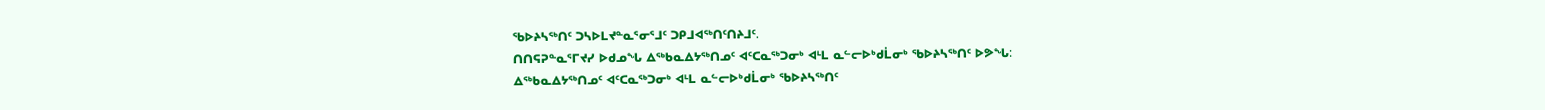ᖃᐅᔨᓴᖅᑎᑦ ᑐᓴᐅᒪᔪᓐᓇᕐᓂᕐᒧᑦ ᑐᑭᒧᐊᖅᑎᑦᑎᔨᒧᑦ.
ᑎᑎᕋᕈᓐᓇᕐᒥᔪᓯ ᐅᑯᓄᖓ ᐃᖅᑲᓇᐃᔭᖅᑎᓄᑦ ᐊᑦᑕᓇᖅᑐᓂᒃ ᐊᒻᒪ ᓇᓪᓕᐅᒃᑯᒫᓂᒃ ᖃᐅᔨᓴᖅᑎᑦ ᐅᕗᖓ:
ᐃᖅᑲᓇᐃᔭᖅᑎᓄᑦ ᐊᑦᑕᓇᖅᑐᓂᒃ ᐊᒻᒪ ᓇᓪᓕᐅᒃᑯᒫᓂᒃ ᖃᐅᔨᓴᖅᑎᑦ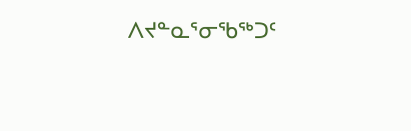ᐱᔪᓐᓇᕐᓂᖃᖅᑐᑦ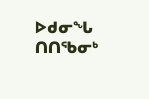ᐅᑯᓂᖓ ᑎᑎᖃᓂᒃ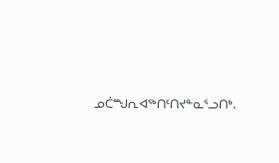ᓄᑖᙳᕆᐊᖅᑎᑦᑎᔪᓐᓇᕐᓗᑎᒃ.